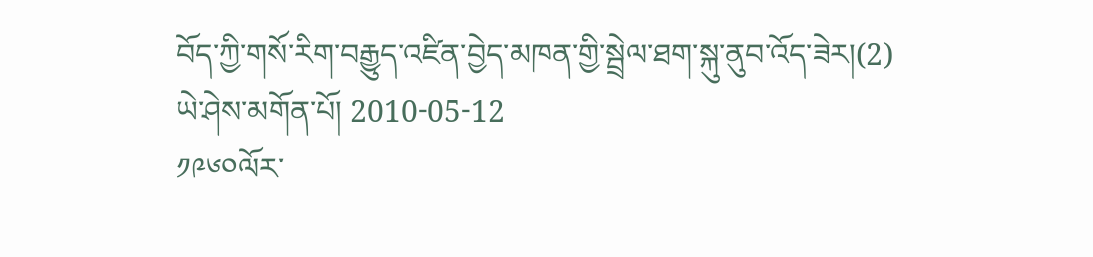བོད་ཀྱི་གསོ་རིག་བརྒྱུད་འཛིན་བྱེད་མཁན་གྱི་སྦྲེལ་ཐག་སྐུ་ནུབ་འོད་ཟེར།(2)
ཡེ་ཤེས་མགོན་པོ། 2010-05-12
༡༩༦༠ལོར་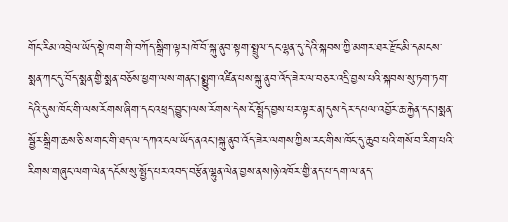གོང་རིམ་འབྲེལ་ཡོད་སྡེ་ཁག་གི་བཀོད་སྒྲིག་ལྟར།ཁོ་བོ་སྐུ་ནུབ་སྟག་སྤྲུལ་དང་ལྷན་དུ་དེའི་སྐབས་ཀྱི་མགར་ཐར་རྫོང་མི་དམངས་སྨན་ཀང་དུ་བོད་སྨན་གྱི་སྨན་བཅོས་ཕྱག་ལས་གནང་།སྨྱུག་འཛིན་པས་སྐུ་ནུབ་འོད་ཟེར་ལ་བཅར་འདྲི་བྱས་པའི་སྐབས་སུ་ཏག་ཏག་དེའི་དུས་ཁོང་གི་ལས་རོགས་ཞིག་དང་འཕྲད་བྱུང་།ལས་རོགས་དེས་ངོ་སྤྲོད་བྱས་པར་ལྟར་ན།དུས་དེར་དཔལ་འབྱོར་ཆ་རྐྱེན་དང་།སྨན་སྦྱོར་སྒྲིག་ཆས་ཅི་ས་གང་གི་ཐད་ལ་དཀའ་ངལ་ཡོད་ནའང་།སྐུ་ནུབ་འོད་ཟེར་ལགས་ཀྱིས་རང་གིས་ཁོང་དུ་ཆུབ་པའི་གསོ་བ་རིག་པའི་རིགས་གཞུང་ལག་ལེན་དངོས་སུ་སྤྱོད་པར་འབད་བརྩོན་ལྷུན་ལེན་བྱས་ནས།ཉེ་འཁོར་གྱི་ནད་པ་དག་ལ་ནད་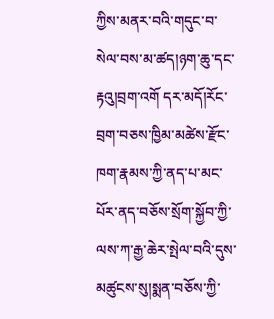ཀྱིས་མནར་བའི་གདུང་བ་སེལ་བས་མ་ཚད།ཉག་ཆུ་དང་རྟའུ།བྲག་འགོ དར་མདོ།རོང་བྲག་བཅས་ཁྱིམ་མཚེས་རྫོང་ཁག་རྣམས་ཀྱི་ནད་པ་མང་པོར་ནད་བཅོས་སྲོག་སྐྱོབ་ཀྱི་ལས་ཀ་རྒྱ་ཆེར་སྤེལ་བའི་དུས་མཚུངས་སུ།སྨན་བཅོས་ཀྱི་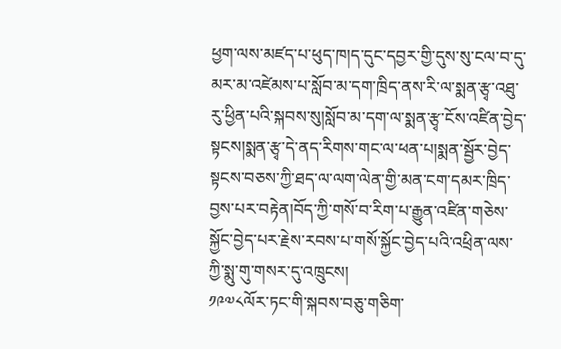ཕྱག་ལས་མཛད་པ་ཕུད་ཁ།ད་དུང་དབྱར་གྱི་དུས་སུ་ངལ་བ་དུ་མར་མ་འཛེམས་པ་སློབ་མ་དག་ཁྲིད་ནས་རི་ལ་སྨན་རྩྭ་འཐུ་རུ་ཕྱིན་པའི་སྐབས་སུ།སློབ་མ་དག་ལ་སྨན་རྩྭ་ངོས་འཛིན་བྱེད་སྟངས།སྨན་རྩྭ་དེ་ནད་རིགས་གང་ལ་ཕན་པ།སྨན་སྦྱོར་བྱེད་སྟངས་བཅས་ཀྱི་ཐད་ལ་ལག་ལེན་གྱི་མན་ངག་དམར་ཁྲིད་བྱས་པར་བརྟེན།བོད་ཀྱི་གསོ་བ་རིག་པ་རྒྱུན་འཛིན་གཅེས་སྐྱོང་བྱེད་པར་རྗེས་རབས་པ་གསོ་སྐྱོང་བྱེད་པའི་འཕྲིན་ལས་ཀྱི་སྨུ་གུ་གསར་དུ་འཁྲུངས།
༡༩༧༨ལོར་ཏང་གི་སྐབས་བཅུ་གཅིག་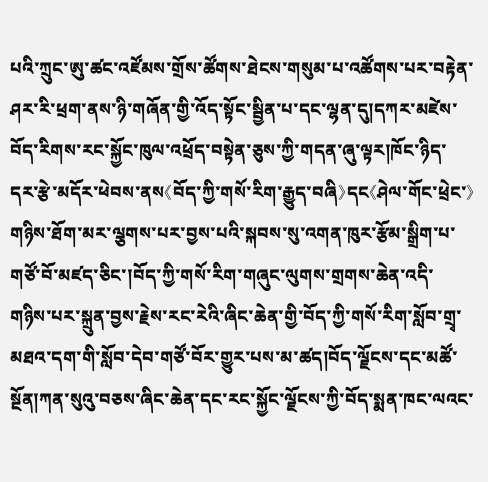པའི་ཀྲུང་ཨུ་ཚང་འཛོམས་གྲོས་ཚོགས་ཐེངས་གསུམ་པ་འཚོགས་པར་བརྟེན་ཤར་རི་ཕྲག་ནས་ཉི་གཞོན་གྱི་འོད་སྟོང་སྦྱིན་པ་དང་ལྷན་དུ།དཀར་མཛེས་བོད་རིགས་རང་སྐྱོང་ཁུལ་འཕྲོད་བསྟེན་ཅུས་ཀྱི་གདན་ཞུ་ལྟར།ཁོང་ཉིད་དར་རྩེ་མདོར་ཕེབས་ནས《བོད་ཀྱི་གསོ་རིག་རྒྱུད་བཞི》དང《ཤེལ་གོང་ཕྲེང་》གཉིས་ཐོག་མར་ལྕགས་པར་བྱས་པའི་སྐབས་སུ་འགན་ཁུར་རྩོམ་སྒྲིག་པ་གཙོ་བོ་མཛད་ཅིང་།བོད་ཀྱི་གསོ་རིག་གཞུང་ལུགས་གྲགས་ཆེན་འདི་གཉིས་པར་སྐྲུན་བྱས་རྗེས་རང་རེའི་ཞིང་ཆེན་གྱི་བོད་ཀྱི་གསོ་རིག་སློབ་གྲྭ་མཐའ་དག་གི་སློབ་དེབ་གཙོ་བོར་གྱུར་པས་མ་ཚད།བོད་ལྗོངས་དང་མཚོ་སྔོན།ཀན་སུའུ་བཅས་ཞིང་ཆེན་དང་རང་སྐྱོང་ལྗོངས་ཀྱི་བོད་སྨན་ཁང་ལའང་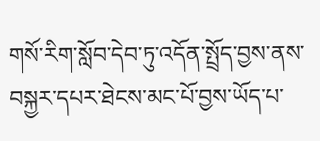གསོ་རིག་སློབ་དེབ་ཏུ་འདོན་སྤྲོད་བྱས་ནས་བསྐྱར་དཔར་ཐེངས་མང་པོ་བྱས་ཡོད་པ་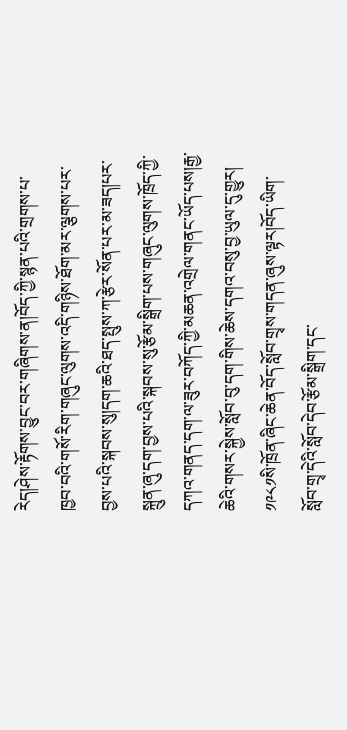རེད།ཤེས་རྟོགས་བྱུང་བར་གཞིགས་ན།བོད་ཀྱི་སྙན་པའི་གྲགས་པ་ཁྱབ་བའི་གསོ་རིག་གཞུང་ལུགས་འདི་གཉིས་ཐོག་མར་ལྕགས་པར་བྱས་པའི་སྐབས་སུ།དག་ཆའི་ཐད་སྤུས་ཀ་རྩེར་སོན་པར་མ་ཟད།པར་སྐྲུན་ཞུ་དག་བྱས་པའི་སྐབས་སུ་རྩོམ་སྒྲིག་པས་གཞུང་ལུགས་ཁྲོད་ཀྱི་དཀའ་གནད་དག་ལ་ཟུར་བཀོད་ཀྱི་མཆན་འགྲེལ་གནང་ཡོད་པས།རྒྱ་ཆེའི་གསར་སྐྱེས་སློབ་བུ་དག་གིས་ཆེས་དགའ་བསུ་བྱ་ཡུལ་དུ་གྱུར།
༡༩༨༡སི་ཁྲོན་ཞིང་ཆེན་བོད་སློབ་གྲྭས་གདན་ཞུས་ལྟར།བོད་ཡིག་སློབ་གྲྭ་དེའི་སློབ་དེབ་རྩོམ་སྒྲིག་དང་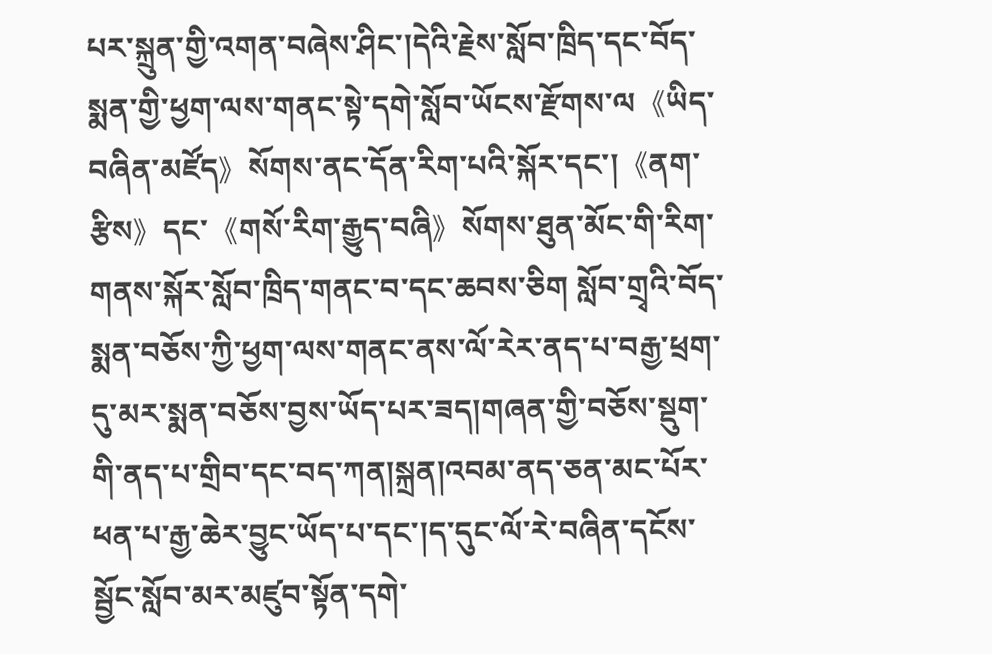པར་སྐྲུན་གྱི་འགན་བཞེས་ཤིང་།དེའི་རྗེས་སློབ་ཁྲིད་དང་བོད་སྨན་གྱི་ཕྱག་ལས་གནང་སྟེ་དགེ་སློབ་ཡོངས་རྫོགས་ལ《ཡིད་བཞིན་མཛོད》སོགས་ནང་དོན་རིག་པའི་སྐོར་དང་།《ནག་རྩིས》དང་《གསོ་རིག་རྒྱུད་བཞི》སོགས་ཐུན་མོང་གི་རིག་གནས་སྐོར་སློབ་ཁྲིད་གནང་བ་དང་ཆབས་ཅིག སློབ་གྲྭའི་བོད་སྨན་བཅོས་ཀྱི་ཕྱག་ལས་གནང་ནས་ལོ་རེར་ནད་པ་བརྒྱ་ཕྲག་དུ་མར་སྨན་བཅོས་བྱས་ཡོད་པར་ཟད།གཞན་གྱི་བཅོས་སྡུག་གི་ནད་པ་གྲིབ་དང་བད་ཀན།སྐྲན།འབམ་ནད་ཅན་མང་པོར་ཕན་པ་རྒྱ་ཆེར་བྱུང་ཡོད་པ་དང་།ད་དུང་ལོ་རེ་བཞིན་དངོས་སྦྱོང་སློབ་མར་མཛུབ་སྟོན་དགེ་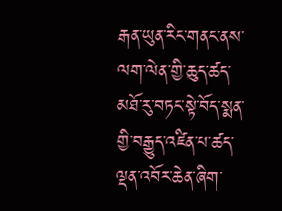རྒན་ཡུན་རིང་གནང་ནས་ལག་ལེན་གྱི་ཆུད་ཚད་མཐོ་རུ་བཏང་སྟེ་བོད་སྨན་གྱི་བརྒྱུད་འཛིན་པ་ཚད་ལྡན་འབོར་ཆེན་ཞིག་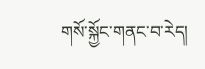གསོ་སྐྱོང་གནང་བ་རེད།